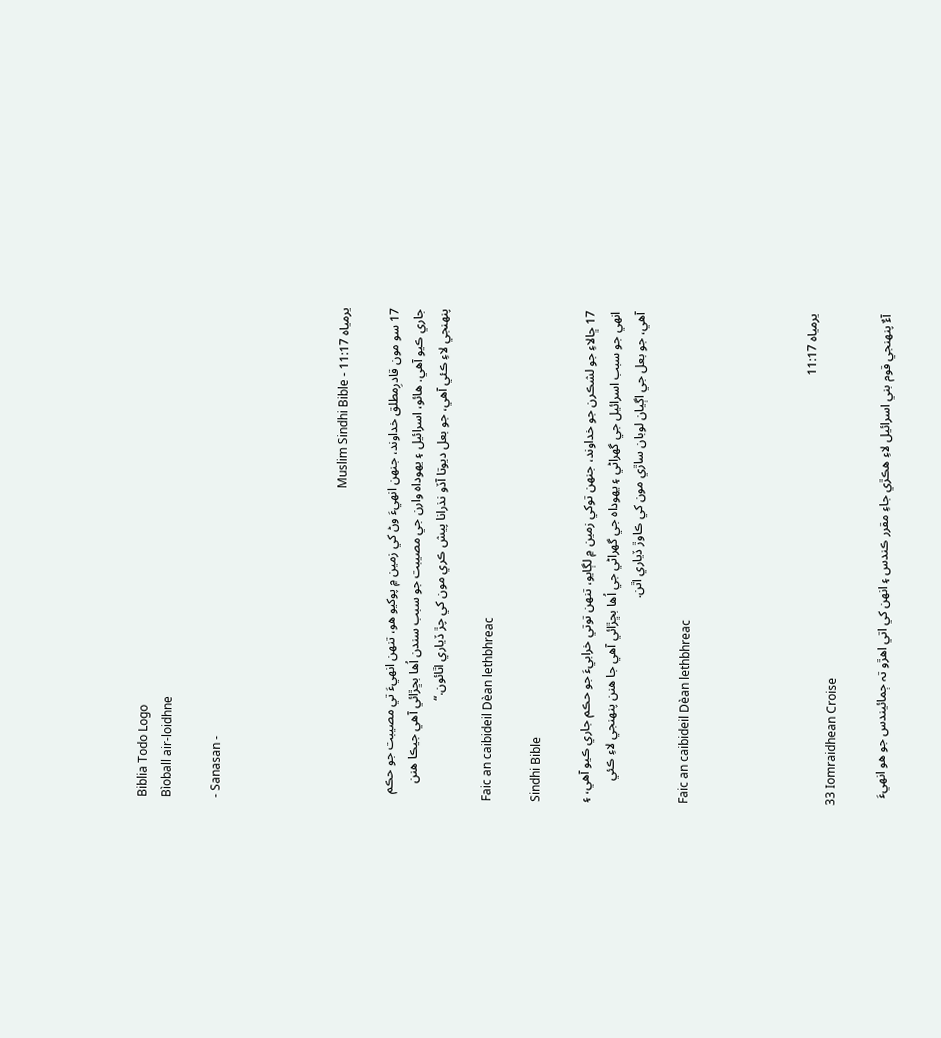Biblia Todo Logo
Bìoball air-loidhne

- Sanasan -




يرمياہ 11:17 - Muslim Sindhi Bible

17 سو مون قادرِمطلق خداوند، جنهن انهيءَ وڻ کي زمين ۾ پوکيو هو، تنهن انهيءَ تي مصيبت جو حڪم جاري ڪيو آهي. هائو، اسرائيل ۽ يهوداہ وارن جي مصيبت جو سبب سندن اُها بڇڙائي آهي جيڪا هنن پنهنجي لاءِ ڪئي آهي، جو بعل ديوتا آڏو نذرانا پيش ڪري مون کي چڙ ڏياري اٿائون.“

Faic an caibideil Dèan lethbhreac

Sindhi Bible

17 ڇالاءِ جو لشڪرن جو خداوند، جنهن توکي زمين ۾ لڳايو، تنهن توتي خرابيءَ جو حڪم جاري ڪيو آهي، ۽ انهي جو سبب اسرائيل جي گهراڻي ۽ يهوداہ جي گهراڻي جي اُها بڇڙائي آهي جا هنن پنهنجي لاءِ ڪئي آهي، جو بعل جي اڳيان لوبان ساڙي مون کي ڪاوڙ ڏياري اٿن.

Faic an caibideil Dèan lethbhreac




يرمياہ 11:17
33 Iomraidhean Croise

آءٌ پنهنجي قوم بني اسرائيل لاءِ هڪڙي جاءِ مقرر ڪندس ۽ انهن کي اتي اهڙو تہ ڄمائيندس جو هو انهيءَ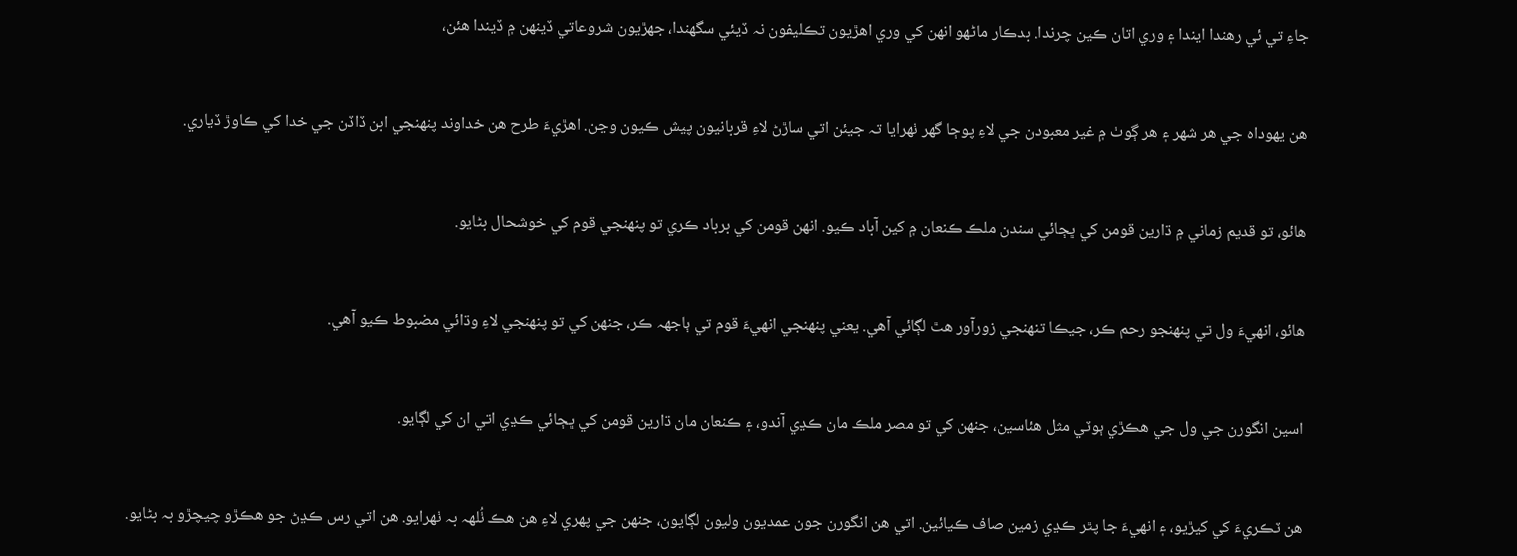جاءِ تي ئي رهندا ايندا ۽ وري اتان ڪين چرندا. بدڪار ماڻهو انهن کي وري اهڙيون تڪليفون نہ ڏيئي سگھندا، جهڙيون شروعاتي ڏينهن ۾ ڏيندا هئن،


هن يهوداہ جي هر شهر ۽ هر ڳوٺ ۾ غير معبودن جي لاءِ پوڄا گھر ٺهرايا تہ جيئن اتي ساڙڻ لاءِ قربانيون پيش ڪيون وڃن. اهڙيءَ طرح هن خداوند پنهنجي ابن ڏاڏن جي خدا کي ڪاوڙ ڏياري.


هائو، تو قديم زماني ۾ ڌارين قومن کي ڀڄائي سندن ملڪ ڪنعان ۾ کين آباد ڪيو. انهن قومن کي برباد ڪري تو پنهنجي قوم کي خوشحال بڻايو.


هائو، انهيءَ ول تي پنهنجو رحم ڪر، جيڪا تنهنجي زورآور هٿ لڳائي آهي. يعني پنهنجي انهيءَ قوم تي ٻاجھہ ڪر، جنهن کي تو پنهنجي لاءِ وڌائي مضبوط ڪيو آهي.


اسين انگورن جي ول جي هڪڙي ٻوٽي مثل هئاسين، جنهن کي تو مصر ملڪ مان ڪڍي آندو، ۽ ڪنعان مان ڌارين قومن کي ڀڄائي ڪڍي اتي ان کي لڳايو.


هن ٽڪريءَ کي کيڙيو، ۽ انهيءَ جا پٿر ڪڍي زمين صاف ڪيائين. اتي هن انگورن جون عمديون وليون لڳايون، جنهن جي پهري لاءِ هن هڪ ٺُلهہ بہ ٺهرايو. هن اتي رس ڪڍڻ جو هڪڙو چيچڙو بہ بڻايو.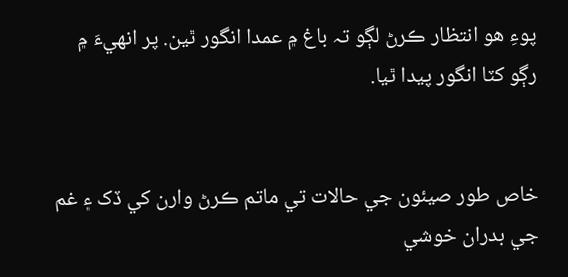پوءِ هو انتظار ڪرڻ لڳو تہ باغ ۾ عمدا انگور ٿين. پر انهيءَ ۾ رڳو کٽا انگور پيدا ٿيا.


خاص طور صيئون جي حالات تي ماتم ڪرڻ وارن کي ڏک ۽ غم جي بدران خوشي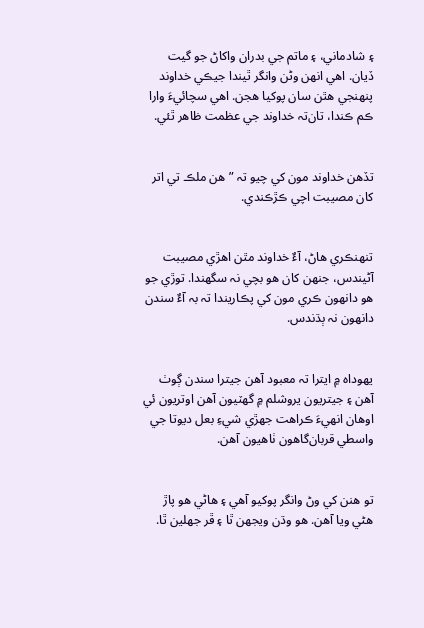۽ شادماني، ۽ ماتم جي بدران واکاڻ جو گيت ڏيان. اهي انهن وڻن وانگر ٿيندا جيڪي خداوند پنهنجي هٿن سان پوکيا هجن. اهي سچائيءَ وارا ڪم ڪندا، تان‌تہ خداوند جي عظمت ظاهر ٿئي.


تڏهن خداوند مون کي چيو تہ ”هن ملڪ تي اتر کان مصيبت اچي ڪڙڪندي.


تنهنڪري هاڻ، آءٌ خداوند مٿن اهڙي مصيبت آڻيندس، جنهن کان هو بچي نہ سگھندا. توڙي جو هو دانهون ڪري مون کي پڪاريندا تہ بہ آءٌ سندن دانهون نہ ٻڌندس.


يهوداہ ۾ ايترا تہ معبود آهن جيترا سندن ڳوٺ آهن ۽ جيتريون يروشلم ۾ گھٽيون آهن اوتريون ئي اوهان انهيءَ ڪراهت جهڙي شيءِ بعل ديوتا جي واسطي قربان‌گاهون ٺاهيون آهن.


تو هنن کي وڻ وانگر پوکيو آهي ۽ هاڻي هو پاڙ هڻي ويا آهن. هو وڌن ويجھن ٿا ۽ ڦر جھلين ٿا.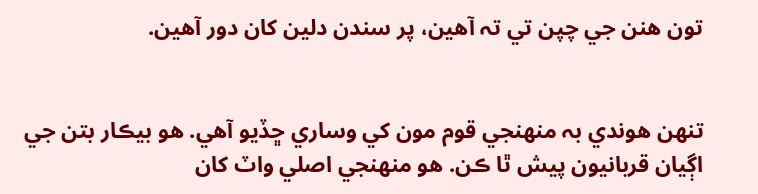تون هنن جي چپن تي تہ آهين، پر سندن دلين کان دور آهين.


تنهن هوندي بہ منهنجي قوم مون کي وساري ڇڏيو آهي. هو بيڪار بتن جي اڳيان قربانيون پيش ٿا ڪن. هو منهنجي اصلي واٽ کان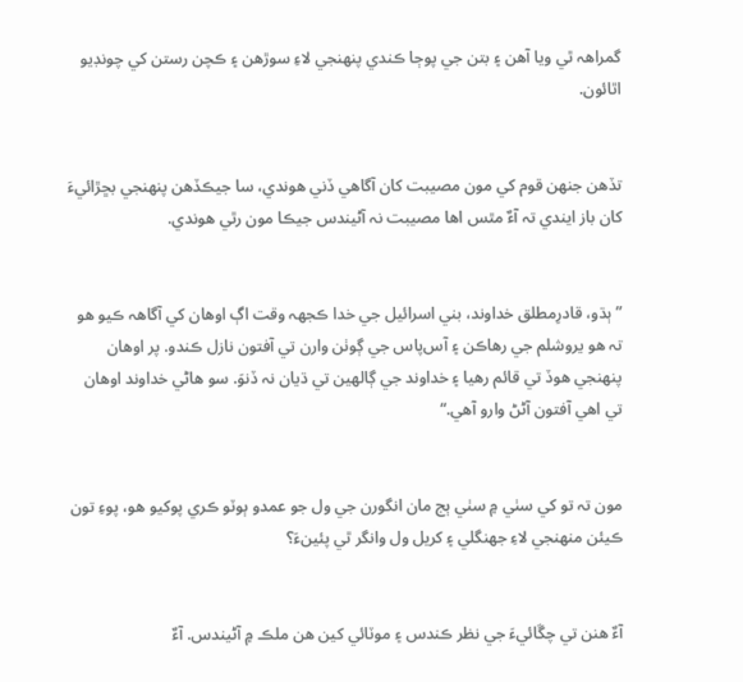گمراهہ ٿي ويا آهن ۽ بتن جي پوڄا ڪندي پنهنجي لاءِ سوڙهن ۽ ڪچن رستن کي چونڊيو اٿائون.


تڏهن جنهن قوم کي مون مصيبت کان آگاهي ڏني هوندي، سا جيڪڏهن پنهنجي بڇڙائيءَ کان باز ايندي تہ آءٌ مٿس اها مصيبت نہ آڻيندس جيڪا مون رٿي هوندي.


”ٻڌو، قادرِمطلق خداوند، بني اسرائيل جي خدا ڪجھہ وقت اڳ اوهان کي آگاهہ ڪيو هو تہ هو يروشلم جي رهاڪن ۽ آس‌پاس جي ڳوٺن وارن تي آفتون نازل ڪندو. پر اوهان پنهنجي هوڏ تي قائم رهيا ۽ خداوند جي ڳالهين تي ڌيان نہ ڏنوَ. سو هاڻي خداوند اوهان تي اهي آفتون آڻڻ وارو آهي.“


مون تہ تو کي سٺي ۾ سٺي ٻج مان انگورن جي ول جو عمدو ٻوٽو ڪري پوکيو هو، پوءِ تون ڪيئن منهنجي لاءِ جھنگلي ۽ کريل ول وانگر ٿي پئينءَ؟


آءٌ هنن تي چڱائيءَ جي نظر ڪندس ۽ موٽائي کين هن ملڪ ۾ آڻيندس. آءٌ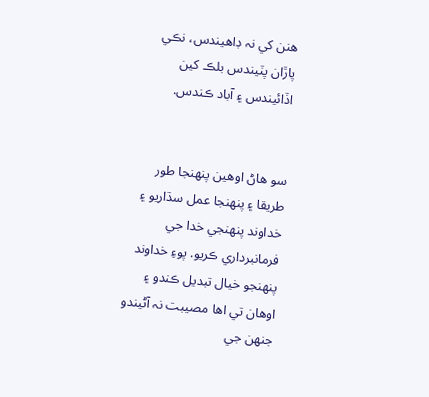هنن کي نہ ڊاهيندس، نڪي پاڙان پٽيندس بلڪ کين اڏائيندس ۽ آباد ڪندس.


سو هاڻ اوهين پنهنجا طور طريقا ۽ پنهنجا عمل سڌاريو ۽ خداوند پنهنجي خدا جي فرمانبرداري ڪريو. پوءِ خداوند پنهنجو خيال تبديل ڪندو ۽ اوهان تي اها مصيبت نہ آڻيندو جنهن جي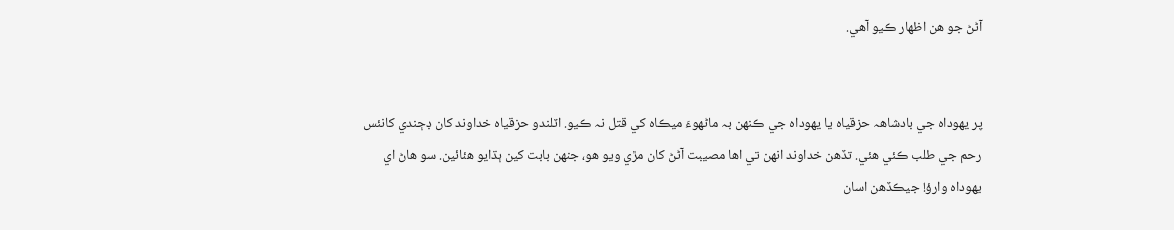آڻڻ جو هن اظهار ڪيو آهي.


پر يهوداہ جي بادشاهہ حزقياہ يا يهوداہ جي ڪنهن بہ ماڻهوءَ ميڪاہ کي قتل نہ ڪيو. اٽلندو حزقياہ خداوند کان ڊڄندي کانئس رحم جي طلب ڪئي هئي. تڏهن خداوند انهن تي اها مصيبت آڻڻ کان مڙي ويو هو، جنهن بابت کين ٻڌايو هئائين. سو هاڻ اي يهوداہ وارؤ! جيڪڏهن اسان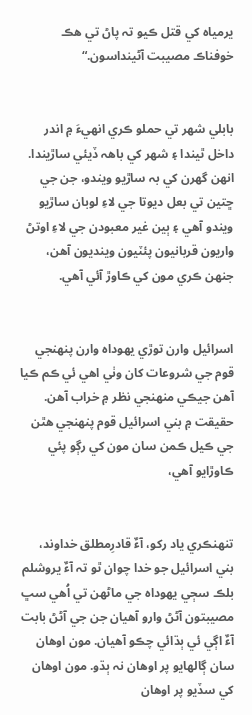يرمياہ کي قتل ڪيو تہ پاڻ تي هڪ خوفناڪ مصيبت آڻينداسون.“


بابلي شهر تي حملو ڪري انهيءَ ۾ اندر داخل ٿيندا ۽ شهر کي باهہ ڏيئي ساڙيندا. انهن گھرن کي بہ ساڙيو ويندو، جن جي ڇتين تي بعل ديوتا جي لاءِ لوبان ساڙيو ويندو آهي ۽ ٻين غير معبودن جي لاءِ اوتڻ واريون قربانيون پئٽيون وينديون آهن، جنهن ڪري مون کي ڪاوڙ آئي آهي.


اسرائيل وارن توڙي يهوداہ وارن پنهنجي قوم جي شروعات کان وٺي اهي ئي ڪم ڪيا آهن جيڪي منهنجي نظر ۾ خراب آهن. حقيقت ۾ بني اسرائيل قوم پنهنجي هٿن جي ڪيل ڪمن سان مون کي رڳو پئي ڪاوڙايو آهي،


تنهنڪري ياد رکو، آءٌ قادرِمطلق خداوند، بني اسرائيل جو خدا چوان ٿو تہ آءٌ يروشلم بلڪ سڄي يهوداہ جي ماڻهن تي اُهي سڀ مصيبتون آڻڻ وارو آهيان جن جي آڻڻ بابت آءٌ اڳي ئي ٻڌائي چڪو آهيان. مون اوهان سان ڳالهايو پر اوهان نہ ٻڌو. مون اوهان کي سڏيو پر اوهان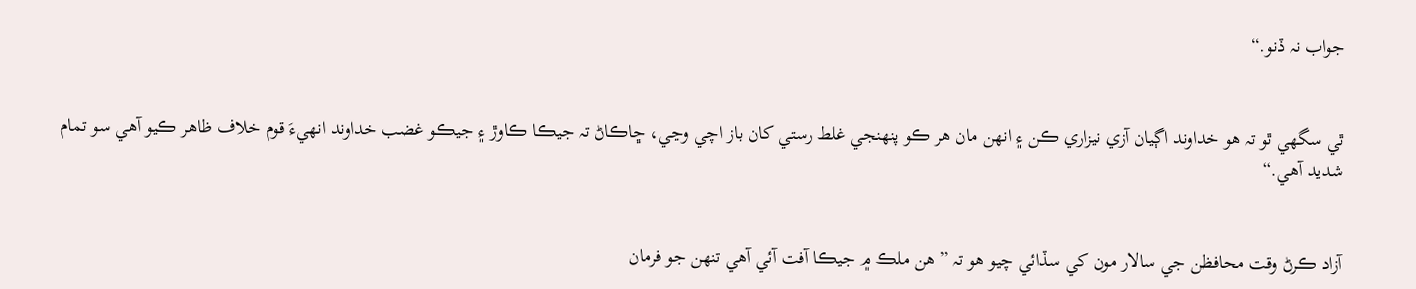جواب نہ ڏنو.“


ٿي سگھي ٿو تہ هو خداوند اڳيان آزي نيزاري ڪن ۽ انهن مان هر ڪو پنهنجي غلط رستي کان باز اچي وڃي، ڇاڪاڻ تہ جيڪا ڪاوڙ ۽ جيڪو غضب خداوند انهيءَ قوم خلاف ظاهر ڪيو آهي سو تمام شديد آهي.“


آزاد ڪرڻ وقت محافظن جي سالار مون کي سڏائي چيو هو تہ ”هن ملڪ ۾ جيڪا آفت آئي آهي تنهن جو فرمان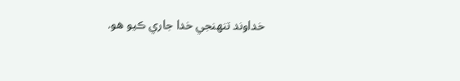خداوند تنهنجي خدا جاري ڪيو هو.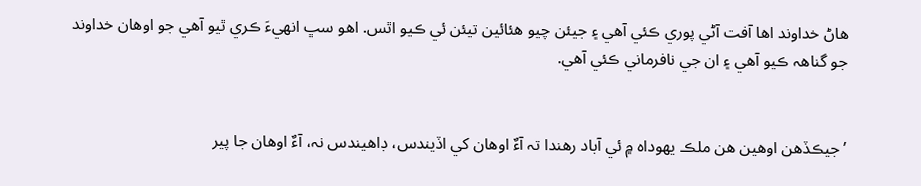هاڻ خداوند اها آفت آڻي پوري ڪئي آهي ۽ جيئن چيو هئائين تيئن ئي ڪيو اٿس. اهو سڀ انهيءَ ڪري ٿيو آهي جو اوهان خداوند جو گناهہ ڪيو آهي ۽ ان جي نافرماني ڪئي آهي.


’جيڪڏهن اوهين هن ملڪ يهوداہ ۾ ئي آباد رهندا تہ آءٌ اوهان کي اڏيندس، ڊاهيندس نہ، آءٌ اوهان جا پير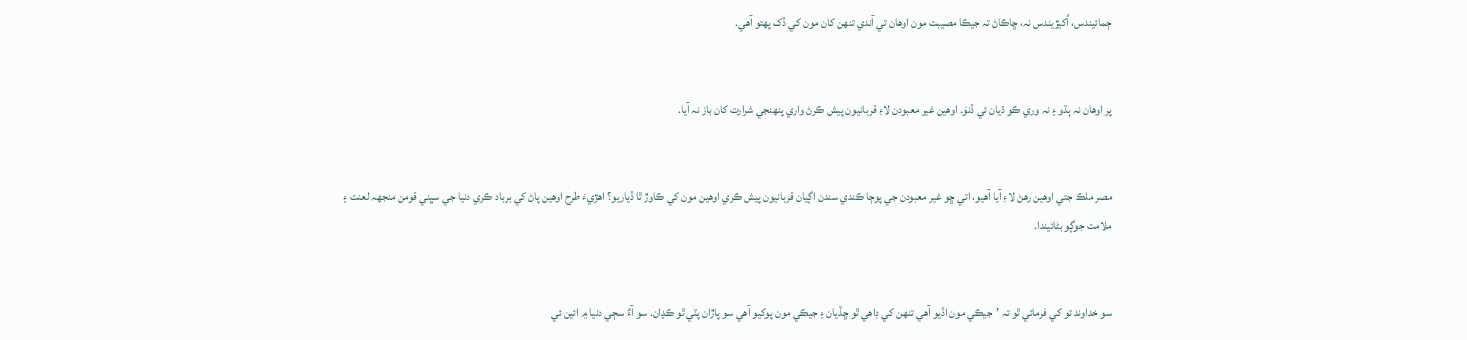ڄمائيندس، اُکيڙيندس نہ، ڇاڪاڻ تہ جيڪا مصيبت مون اوهان تي آندي تنهن کان مون کي ڏک پهتو آهي.


پر اوهان نہ ٻڌو ۽ نہ وري ڪو ڌيان ئي ڏنوَ. اوهين غير معبودن لاءِ قربانيون پيش ڪرڻ واري پنهنجي شرارت کان باز نہ آيا.


مصر ملڪ جتي اوهين رهڻ لاءِ آيا آهيو، اتي ڇو غير معبودن جي پوڄا ڪندي سندن اڳيان قربانيون پيش ڪري اوهين مون کي ڪاوڙ ٿا ڏياريو؟ اهڙيءَ طرح اوهين پاڻ کي برباد ڪري دنيا جي سڀني قومن منجھہ لعنت ۽ ملامت جوڳو بڻائيندا.


سو خداوند تو کي فرمائي ٿو تہ ’جيڪي مون اڏيو آهي تنهن کي ڊاهي ٿو ڇڏيان ۽ جيڪي مون پوکيو آهي سو پاڙان پٽي ٿو ڪڍان. سو آءٌ سڄي دنيا ۾ ائين ئي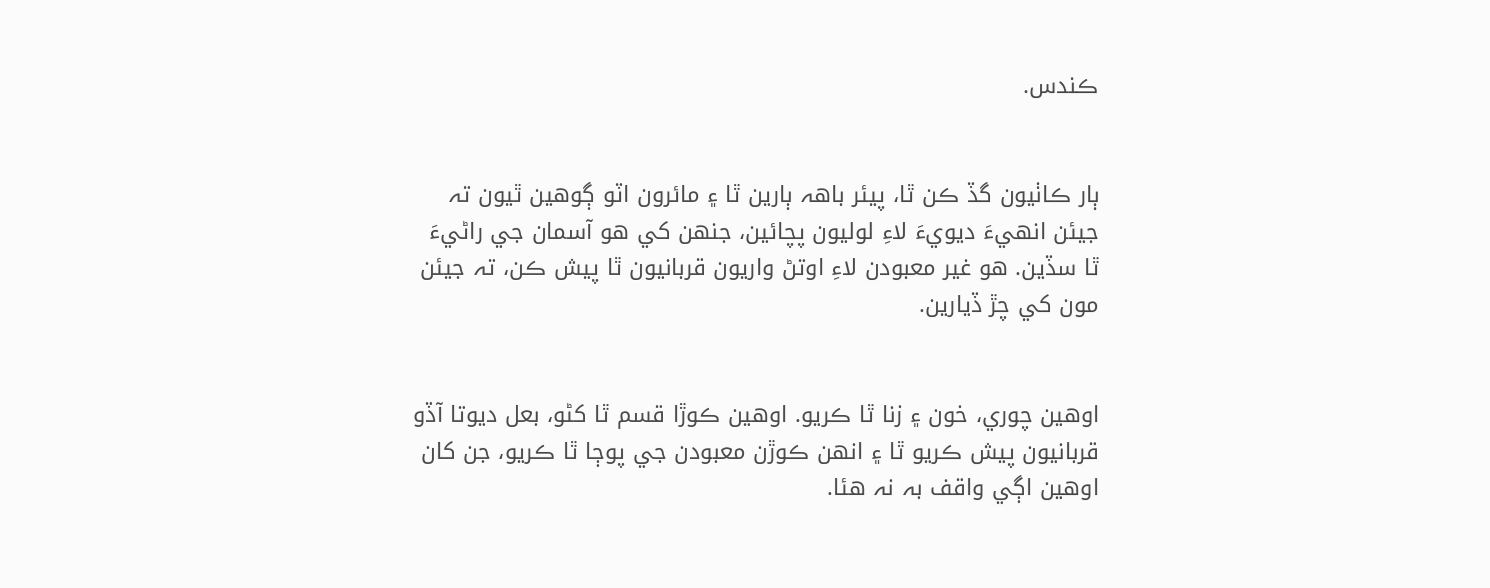ڪندس.


ٻار ڪاٺيون گڏ ڪن ٿا، پيئر باهہ ٻارين ٿا ۽ مائرون اٽو ڳوهين ٿيون تہ جيئن انهيءَ ديويءَ لاءِ لوليون پچائين، جنهن کي هو آسمان جي راڻيءَ ٿا سڏين. هو غير معبودن لاءِ اوتڻ واريون قربانيون ٿا پيش ڪن، تہ جيئن مون کي چڙ ڏيارين.


اوهين چوري، خون ۽ زنا ٿا ڪريو. اوهين ڪوڙا قسم ٿا کڻو، بعل ديوتا آڏو قربانيون پيش ڪريو ٿا ۽ انهن ڪوڙن معبودن جي پوڄا ٿا ڪريو، جن کان اوهين اڳي واقف بہ نہ هئا.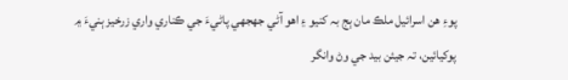پوءِ هن اسرائيل ملڪ مان ٻج بہ کنيو ۽ اهو آڻي جھجھي پاڻيءَ جي ڪناري واري زرخيز ٻنيءَ ۾ پوکيائين، تہ جيئن بيد جي وڻ وانگر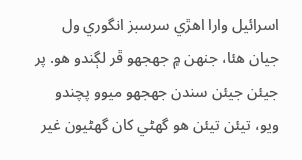اسرائيل وارا اهڙي سرسبز انگوري ول جيان هئا، جنهن ۾ جھجھو ڦر لڳندو هو. پر جيئن جيئن سندن جھجھو ميوو پچندو ويو، تيئن تيئن هو گھڻي کان گھڻيون غير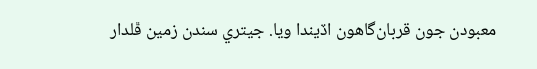معبودن جون قربان‌گاهون اڏيندا ويا. جيتري سندن زمين ڦلدار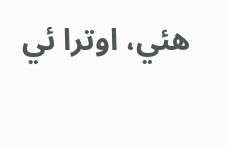هئي، اوترا ئي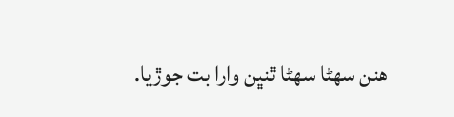هنن سهڻا سهڻا ٿنڀن وارا بت جوڙيا.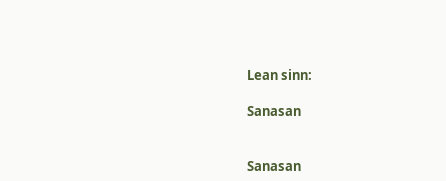Lean sinn:

Sanasan


Sanasan